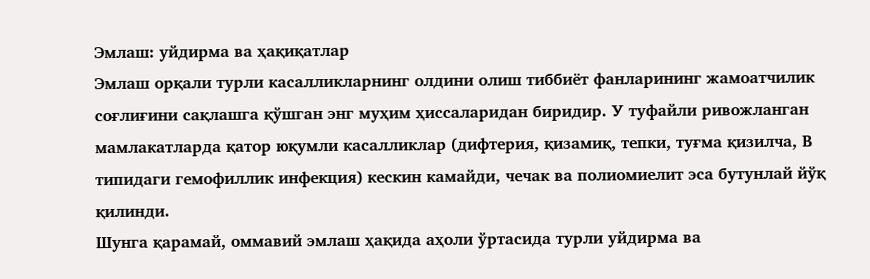Эмлаш: уйдирма ва ҳақиқатлар
Эмлаш орқали турли касалликларнинг олдини олиш тиббиёт фанларининг жамоатчилик соғлиғини сақлашга қўшган энг муҳим ҳиссаларидан биридир. У туфайли ривожланган мамлакатларда қатор юқумли касалликлар (дифтерия, қизамиқ, тепки, туғма қизилча, В типидаги гемофиллик инфекция) кескин камайди, чечак ва полиомиелит эса бутунлай йўқ қилинди.
Шунга қарамай, оммавий эмлаш ҳақида аҳоли ўртасида турли уйдирма ва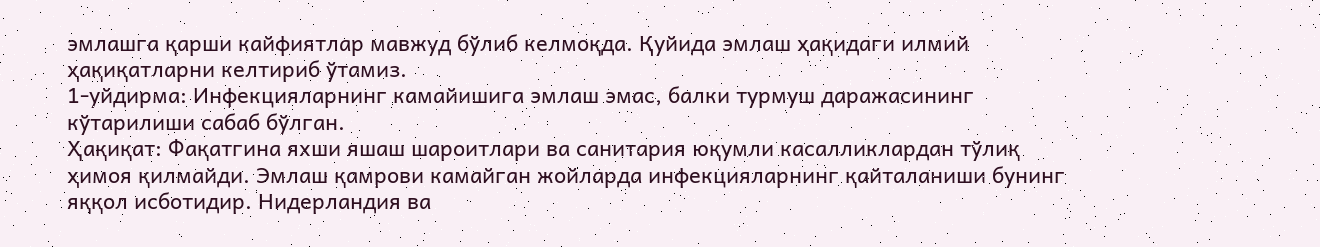эмлашга қарши кайфиятлар мавжуд бўлиб келмоқда. Қуйида эмлаш ҳақидаги илмий ҳақиқатларни келтириб ўтамиз.
1-уйдирма: Инфекцияларнинг камайишига эмлаш эмас, балки турмуш даражасининг кўтарилиши сабаб бўлган.
Ҳақиқат: Фақатгина яхши яшаш шароитлари ва санитария юқумли касалликлардан тўлиқ ҳимоя қилмайди. Эмлаш қамрови камайган жойларда инфекцияларнинг қайталаниши бунинг яққол исботидир. Нидерландия ва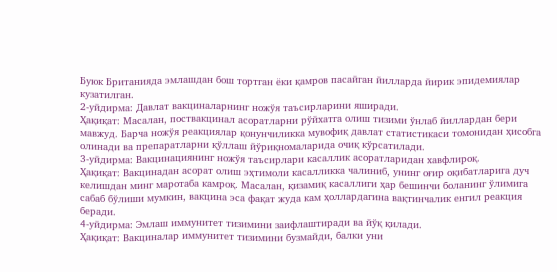Буюк Британияда эмлашдан бош тортган ёки қамров пасайган йилларда йирик эпидемиялар кузатилган.
2-уйдирма: Давлат вакциналарнинг ножўя таъсирларини яширади.
Ҳақиқат: Масалан, поствакцинал асоратларни рўйхатга олиш тизими ўнлаб йиллардан бери мавжуд. Барча ножўя реакциялар қонунчиликка мувофиқ давлат статистикаси томонидан ҳисобга олинади ва препаратларни қўллаш йўриқномаларида очиқ кўрсатилади.
3-уйдирма: Вакцинациянинг ножўя таъсирлари касаллик асоратларидан хавфлироқ.
Ҳақиқат: Вакцинадан асорат олиш эҳтимоли касалликка чалиниб, унинг оғир оқибатларига дуч келишдан минг маротаба камроқ. Масалан, қизамиқ касаллиги ҳар бешинчи боланинг ўлимига сабаб бўлиши мумкин, вакцина эса фақат жуда кам ҳоллардагина вақтинчалик енгил реакция беради.
4-уйдирма: Эмлаш иммунитет тизимини заифлаштиради ва йўқ қилади.
Ҳақиқат: Вакциналар иммунитет тизимини бузмайди, балки уни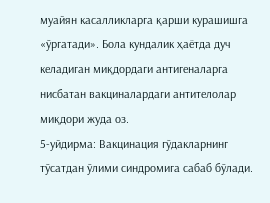муайян касалликларга қарши курашишга «ўргатади». Бола кундалик ҳаётда дуч келадиган миқдордаги антигеналарга нисбатан вакциналардаги антителолар миқдори жуда оз.
5-уйдирма: Вакцинация гўдакларнинг тўсатдан ўлими синдромига сабаб бўлади.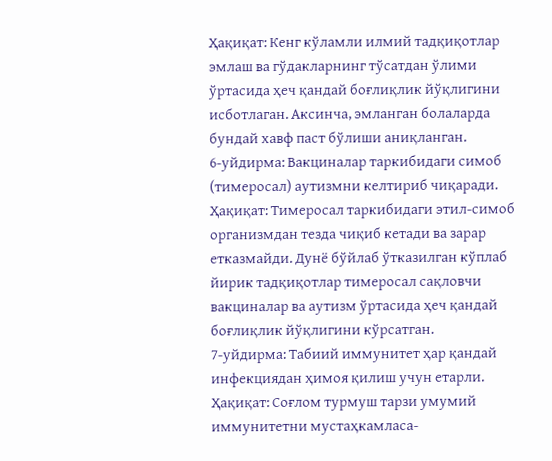Ҳақиқат: Кенг кўламли илмий тадқиқотлар эмлаш ва гўдакларнинг тўсатдан ўлими ўртасида ҳеч қандай боғлиқлик йўқлигини исботлаган. Аксинча, эмланган болаларда бундай хавф паст бўлиши аниқланган.
6-уйдирма: Вакциналар таркибидаги симоб (тимеросал) аутизмни келтириб чиқаради.
Ҳақиқат: Тимеросал таркибидаги этил-симоб организмдан тезда чиқиб кетади ва зарар етказмайди. Дунё бўйлаб ўтказилган кўплаб йирик тадқиқотлар тимеросал сақловчи вакциналар ва аутизм ўртасида ҳеч қандай боғлиқлик йўқлигини кўрсатган.
7-уйдирма: Табиий иммунитет ҳар қандай инфекциядан ҳимоя қилиш учун етарли.
Ҳақиқат: Соғлом турмуш тарзи умумий иммунитетни мустаҳкамласа-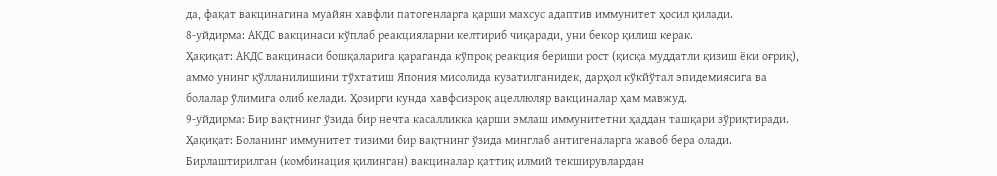да, фақат вакцинагина муайян хавфли патогенларга қарши махсус адаптив иммунитет ҳосил қилади.
8-уйдирма: АКДС вакцинаси кўплаб реакцияларни келтириб чиқаради, уни бекор қилиш керак.
Ҳақиқат: АКДС вакцинаси бошқаларига қараганда кўпроқ реакция бериши рост (қисқа муддатли қизиш ёки оғриқ), аммо унинг қўлланилишини тўхтатиш Япония мисолида кузатилганидек, дарҳол кўкйўтал эпидемиясига ва болалар ўлимига олиб келади. Ҳозирги кунда хавфсизроқ ацеллюляр вакциналар ҳам мавжуд.
9-уйдирма: Бир вақтнинг ўзида бир нечта касалликка қарши эмлаш иммунитетни ҳаддан ташқари зўриқтиради.
Ҳақиқат: Боланинг иммунитет тизими бир вақтнинг ўзида минглаб антигеналарга жавоб бера олади. Бирлаштирилган (комбинация қилинган) вакциналар қаттиқ илмий текширувлардан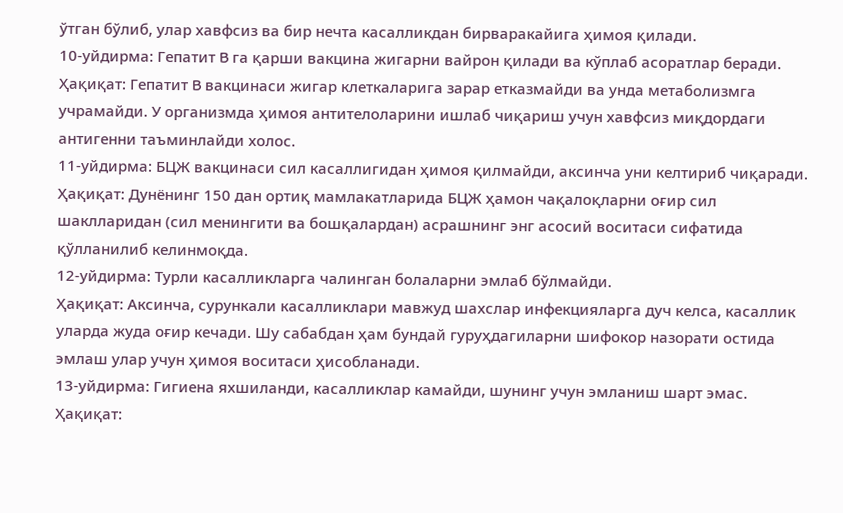ўтган бўлиб, улар хавфсиз ва бир нечта касалликдан бирваракайига ҳимоя қилади.
10-уйдирма: Гепатит B га қарши вакцина жигарни вайрон қилади ва кўплаб асоратлар беради.
Ҳақиқат: Гепатит B вакцинаси жигар клеткаларига зарар етказмайди ва унда метаболизмга учрамайди. У организмда ҳимоя антителоларини ишлаб чиқариш учун хавфсиз миқдордаги антигенни таъминлайди холос.
11-уйдирма: БЦЖ вакцинаси сил касаллигидан ҳимоя қилмайди, аксинча уни келтириб чиқаради.
Ҳақиқат: Дунёнинг 150 дан ортиқ мамлакатларида БЦЖ ҳамон чақалоқларни оғир сил шаклларидан (сил менингити ва бошқалардан) асрашнинг энг асосий воситаси сифатида қўлланилиб келинмоқда.
12-уйдирма: Турли касалликларга чалинган болаларни эмлаб бўлмайди.
Ҳақиқат: Аксинча, сурункали касалликлари мавжуд шахслар инфекцияларга дуч келса, касаллик уларда жуда оғир кечади. Шу сабабдан ҳам бундай гуруҳдагиларни шифокор назорати остида эмлаш улар учун ҳимоя воситаси ҳисобланади.
13-уйдирма: Гигиена яхшиланди, касалликлар камайди, шунинг учун эмланиш шарт эмас.
Ҳақиқат: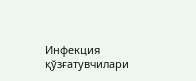Инфекция қўзғатувчилари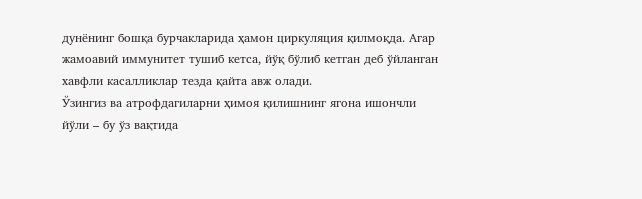дунёнинг бошқа бурчакларида ҳамон циркуляция қилмоқда. Агар жамоавий иммунитет тушиб кетса, йўқ бўлиб кетган деб ўйланган хавфли касалликлар тезда қайта авж олади.
Ўзингиз ва атрофдагиларни ҳимоя қилишнинг ягона ишончли йўли – бу ўз вақтида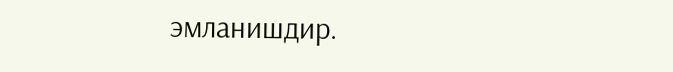эмланишдир.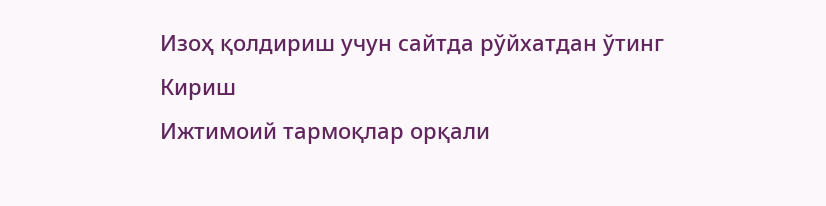Изоҳ қолдириш учун сайтда рўйхатдан ўтинг
Кириш
Ижтимоий тармоқлар орқали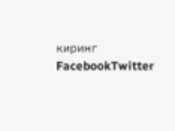киринг
FacebookTwitter